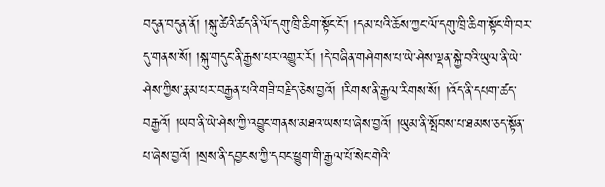བདུན་བདུན་ནོ། །སྐུ་ཚེའི་ཚད་ནི་ལོ་དགུ་ཁྲི་ཆིག་སྟོང་ངོ་། །དམ་པའི་ཆོས་ཀྱང་ལོ་དགུ་ཁྲི་ཆིག་སྟོང་གི་བར་དུ་གནས་སོ། །སྐུ་གདུང་ནི་རྒྱས་པར་འགྱུར་རོ། །དེ་བཞིན་གཤེགས་པ་ཡེ་ཤེས་ལྡན་སྐྱེ་བའི་ཡུལ་ནི་ཡེ་ཤེས་ཀྱིས་རྣམ་པར་བརྒྱན་པའི་གཟི་བརྗིད་ཅེས་བྱའོ། །རིགས་ནི་རྒྱལ་རིགས་སོ། །འོད་ནི་དཔག་ཚད་བརྒྱའོ། །ཡབ་ནི་ཡེ་ཤེས་ཀྱི་འབྱུང་གནས་མཐའ་ཡས་པ་ཞེས་བྱའོ། །ཡུམ་ནི་སྤོབས་པ་ཐམས་ཅད་སྟོན་པ་ཞེས་བྱའོ། །སྲས་ནི་དབྱངས་ཀྱི་དབང་ཕྱུག་གི་རྒྱལ་པོ་སེང་གེའི་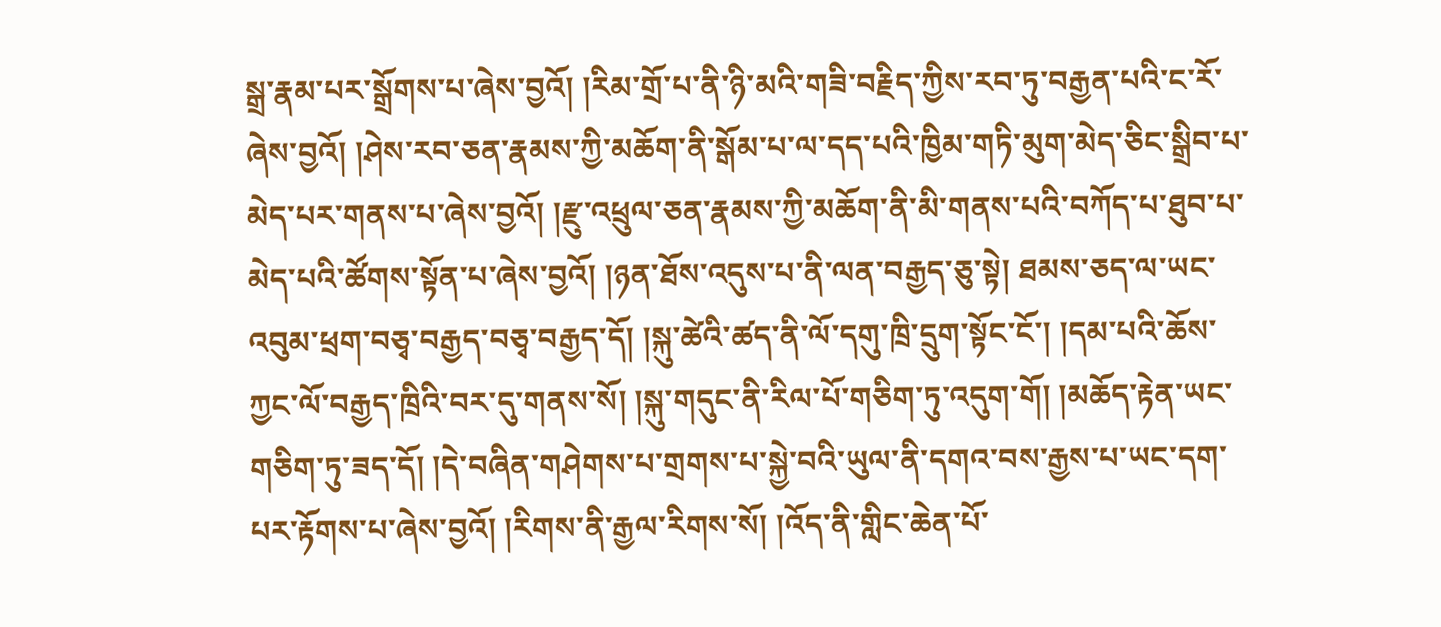སྒྲ་རྣམ་པར་སྒྲོགས་པ་ཞེས་བྱའོ། །རིམ་གྲོ་པ་ནི་ཉི་མའི་གཟི་བརྗིད་ཀྱིས་རབ་ཏུ་བརྒྱན་པའི་ང་རོ་ཞེས་བྱའོ། །ཤེས་རབ་ཅན་རྣམས་ཀྱི་མཆོག་ནི་སྒོམ་པ་ལ་དད་པའི་ཁྱིམ་གཏི་མུག་མེད་ཅིང་སྒྲིབ་པ་མེད་པར་གནས་པ་ཞེས་བྱའོ། །རྫུ་འཕྲུལ་ཅན་རྣམས་ཀྱི་མཆོག་ནི་མི་གནས་པའི་བཀོད་པ་ཐུབ་པ་མེད་པའི་ཚོགས་སྟོན་པ་ཞེས་བྱའོ། །ཉན་ཐོས་འདུས་པ་ནི་ལན་བརྒྱད་ཅུ་སྟེ། ཐམས་ཅད་ལ་ཡང་འབུམ་ཕྲག་བཅྭ་བརྒྱད་བཅྭ་བརྒྱད་དོ། །སྐུ་ཚེའི་ཚད་ནི་ལོ་དགུ་ཁྲི་དྲུག་སྟོང་ངོ་། །དམ་པའི་ཆོས་ཀྱང་ལོ་བརྒྱད་ཁྲིའི་བར་དུ་གནས་སོ། །སྐུ་གདུང་ནི་རིལ་པོ་གཅིག་ཏུ་འདུག་གོ། །མཆོད་རྟེན་ཡང་གཅིག་ཏུ་ཟད་དོ། །དེ་བཞིན་གཤེགས་པ་གྲགས་པ་སྐྱེ་བའི་ཡུལ་ནི་དགའ་བས་རྒྱས་པ་ཡང་དག་པར་རྟོགས་པ་ཞེས་བྱའོ། །རིགས་ནི་རྒྱལ་རིགས་སོ། །འོད་ནི་གླིང་ཆེན་པོ་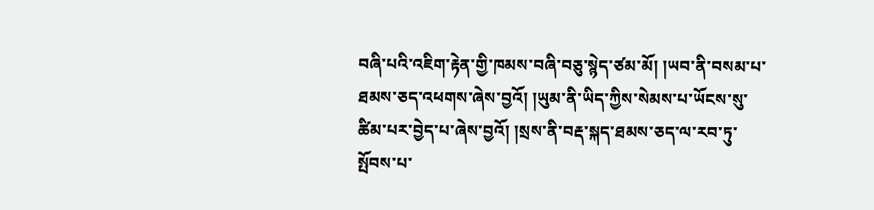བཞི་པའི་འཇིག་རྟེན་གྱི་ཁམས་བཞི་བཅུ་སྙེད་ཙམ་མོ། །ཡབ་ནི་བསམ་པ་ཐམས་ཅད་འཕགས་ཞེས་བྱའོ། །ཡུམ་ནི་ཡིད་ཀྱིས་སེམས་པ་ཡོངས་སུ་ཚིམ་པར་བྱེད་པ་ཞེས་བྱའོ། །སྲས་ནི་བརྡ་སྐད་ཐམས་ཅད་ལ་རབ་ཏུ་སྤོབས་པ་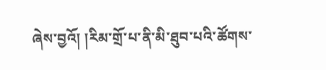ཞེས་བྱའོ། །རིམ་གྲོ་པ་ནི་མི་ཐུབ་པའི་ཚོགས་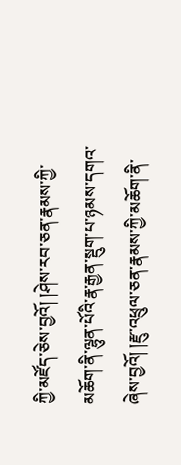ཀྱི་མཛོད་ཅེས་བྱའོ། །ཤེས་རབ་ཅན་རྣམས་ཀྱི་མཆོག་ནི་ལྷུན་པོའི་རྣ་རྒྱན་སྡུག་པ་ཉམས་དགའ་ཞེས་བྱའོ། །རྫུ་འཕྲུལ་ཅན་རྣམས་ཀྱི་མཆོག་ནི་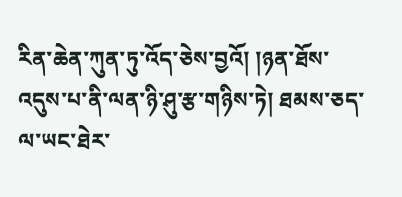རིན་ཆེན་ཀུན་ཏུ་འོད་ཅེས་བྱའོ། །ཉན་ཐོས་འདུས་པ་ནི་ལན་ཉི་ཤུ་རྩ་གཉིས་ཏེ། ཐམས་ཅད་ལ་ཡང་ཐེར་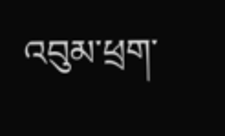འབུམ་ཕྲག་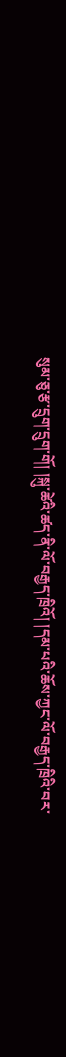སུམ་ཅུ་རྩ་དྲུག་དྲུག་གོ། །སྐུ་ཚེའི་ཚད་ནི་ལོ་བརྒྱད་ཁྲིའོ། །དམ་པའི་ཆོས་ཀྱང་ལོ་བརྒྱད་ཁྲིའི་བར་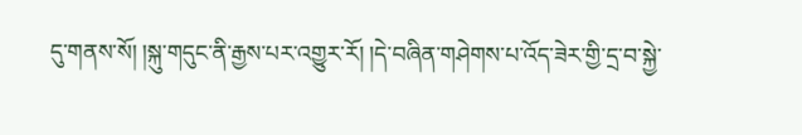དུ་གནས་སོ། །སྐུ་གདུང་ནི་རྒྱས་པར་འགྱུར་རོ། །དེ་བཞིན་གཤེགས་པ་འོད་ཟེར་གྱི་དྲ་བ་སྐྱེ་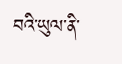བའི་ཡུལ་ནི་